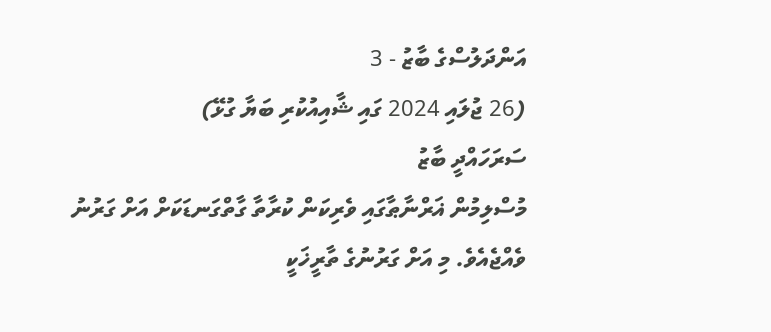އަންދަލުސްގެ ބާޒު - 3
(26 ޖުލައި 2024 ގައި ޝާއިއުކުރި ބަޔާ ގުޅޭ)
ސަރަހައްދީ ބާޒު
މުސްލިމުން ޣަރްނާޠާގައި ވެރިކަން ކުރާތާ ގާތްގަނޑަކަށް އަށް ގަރުނު ވެއްޖެއެވެ. މި އަށް ގަރުނުގެ ތާރީޚަކީ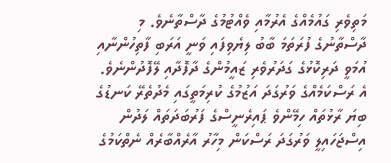މަތިވެރި ގައުމެއްގެ އެރުމާއި ވެއްޓުމުގެ ދާސްތާނެވެ. މި ދާސްތާނުގެ ފުރަތަމަ ބާބު ލިޔެވިފައި ވަނީ އަރަބި ފާތިހުންނާއި އުމަވީ ދަރިކޮޅުގެ ގަދަރުވެރި ޒައީމުންގެ ދާފޮދާއި ލޭފޮދުންނެވެ. އެ ރަސްކަމެއްގެ ވަރުގަދަ އަޒުމުގެ ކުރިމަތީގައި މެދުތެރޭ ކަނޑުގެ ބިޔަ ރާޅުތައް ހިމޭންވެ ޕައިރެނީސްގެ ފަރުބަދަތައް ލަދުން އިސްޖަހައިލީ ވަރުގަދަ ރަސްކަން މިހާރު އާރެއްބާރެއް ނެތްކަމުގެ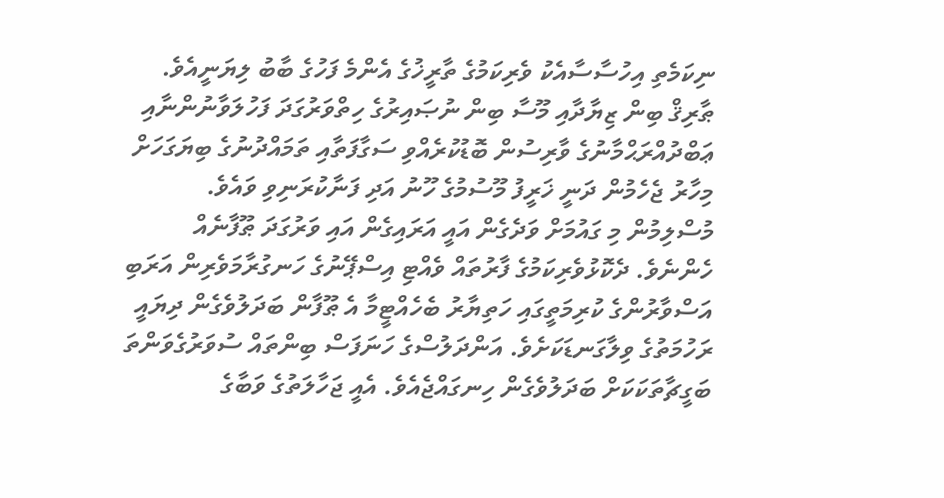ނިކަމެތި އިހުސާސާއެކު ވެރިކަމުގެ ތާރީޚުގެ އެންމެ ފަހުގެ ބާބު ލިޔަނީއެވެ. ޠާރިޤް ބިން ޒިޔާދާއި މޫސާ ބިން ނުޞައިރުގެ ހިތްވަރުގަދަ ފަހުލަވާނުންނާއި ޢަބްދުއްރަޙްމާނުގެ ވާރިސުން ބޮޑުކުރެއްވި ސަގާފަތާއި ތަމައްދުނުގެ ބިޔަގަހަށް މިހާރު ޖެހެމުން ދަނީ ޚަރީފު މޫސުމުގެ ހޫނު އަދި ފަނާކުރަނިވި ވައެވެ.
މުސްލިމުން މި ގައުމަށް ވަދެގެން އައީ އަރައިގެން އައި ވަރުގަދަ ޠޫފާނެއް ހެންނެވެ. ދެކޮޅުވެރިކަމުގެ ފާރުތައް ވެއްޓި އިސްޕޭނުގެ ހަނގުރާމަވެރިން އަރަބި އަސްވާރުންގެ ކުރިމަތީގައި ހަތިޔާރު ބެހެއްޓީމާ އެ ޠޫފާން ބަދަލުވެގެން ދިޔައީ ރަހުމަތުގެ ވިލާގަނޑަކަށެވެ. އަންދަލުސްގެ ހަނަފަސް ބިންތައް ސުވަރުގެވަންތަ ބަގީޗާތަކަކަށް ބަދަލުވެގެން ހިނގައްޖެއެވެ. އެއީ ޖަހާލަތުގެ ވަބާގެ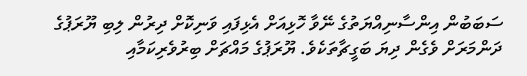ސަބަބުން އިންސާނިއްޔަތުގެ ނޭވާ ހޮޅިއަށް އެޅިފައި ވަނިކޮށް ދިރުން ލިބި ޔޫރަޕުގެ ދަންމަރަށް ވެގެން ދިޔަ ބަގީޗާތަކެވެ. ޔޫރަޕުގެ މައްޗަށް ބިރުވެރިކަމާއި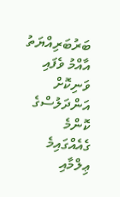ބަރުބަރިއްޔަތު އާއްމު ވެފައި ވަނިކޮށް  އަންދަލުސްގެ ކޮންމެ ގެއެއްގައިމެ ޢިލްމާއި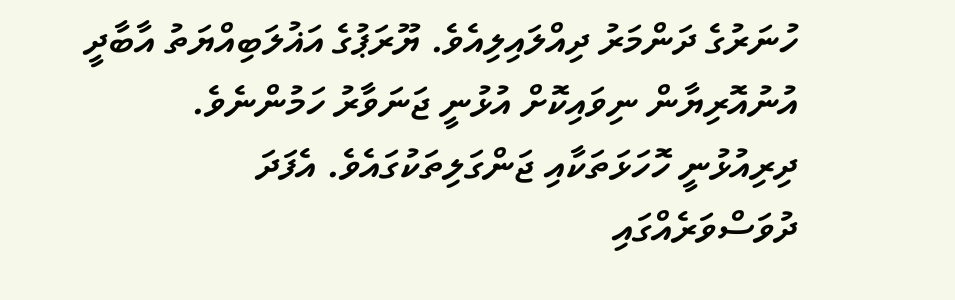ހުނަރުގެ ދަންމަރު ދިއްލައިލިއެވެ. ޔޫރަޕުގެ އަޣުލަބިއްޔަތު އާބާދީ އުނުއޮރިޔާން ނިވައިކޮށް އުޅުނީ ޖަނަވާރު ހަމުންނެވެ. ދިރިއުޅުނީ ހޮހަޅަތަކާއި ޖަންގަލިތަކުގައެވެ. އެފަދަ ދުވަސްވަރެއްގައި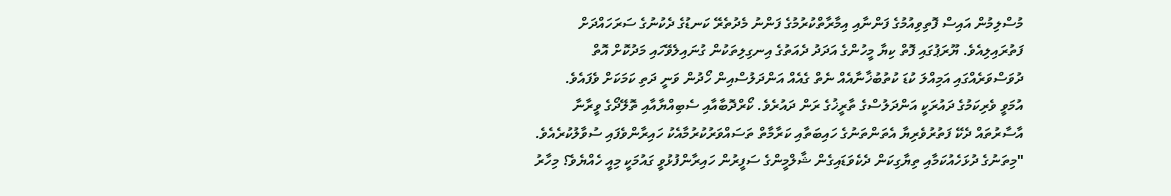މުސްލިމުން އައިސް ފޮތިވިއުމުގެ ފަންނާއި އިމާރާތްކުރުމުގެ ފަންނު މެދުތެރޭ ކަނޑުގެ ދެކުނުގެ ސަރަހައްދަށް ފަތުރައިލިއެވެ. ޔޫރަޕުގައި ފޮތް ކިޔާ މީހުންގެ އަދަދު ދެއަތުގެ އިނގިލިތަކުން ގުނައިލެވޭހައި މަދުކޮށް އޮތް ދުވަސްވަރެއްގައި އަމިއްލަ ކުޑަ ކުތުބުޚާނާއެއް ނެތް ގެއެއް އަންދަލުސްއިން ހޯދުން ވަނީ ދަތި ކަމަކަށް ވެފައެވެ.
އުމަވީ ވެރިކަމުގެ ދައުރަކީ އަންދަލުސްގެ ތާރީޚުގެ ރަން ދައުރެވެ. ކޯރްދޮބާއާއި ސެބިއްޔާއާއި ތޮލޭދޯގެ ވީރާނާ އާސާރުތައް ދެކޭ ފަތުރުވެރިޔާ އެތަންތަނުގެ ހައިބަތާއި ކަރާމާތް ތަސައްވަރުކުރުމާއެކު ހައިރާންވެފައި ސުވާލުކުރެއެވެ. "މިތަނުގެ ދުޅަހެއުކަމާއި ތިޔާގިކަން ދެކެވަޑައިގެން ޝާލްމީންގެ ސަފީރުން ހައިރާންފުޅުވީ ގައުމަކީ މިއީ ހެއްޔެވެ؟ މިހާރު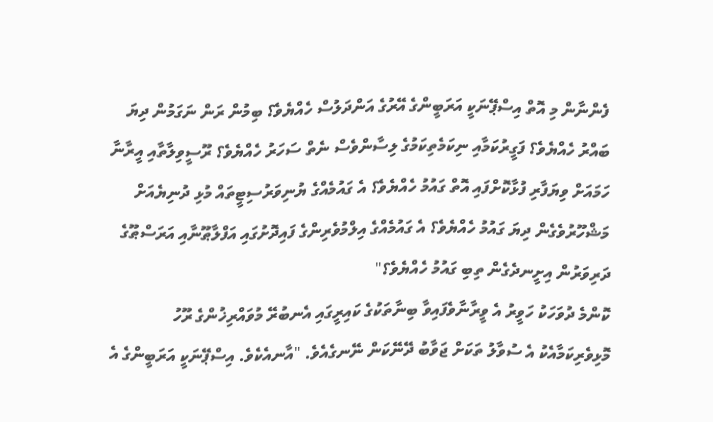ފެންނާން މި އޮތް އިސްޕޭނަކީ އަރަބީންގެ އޭރުގެ އަންދަލުސް ހެއްޔެވެ؟ ބިމުން ރަން ނަގަމުން ދިޔަ ބައްރު ހެއްޔެވެ؟ ފަގީރުކަމާއި ނިކަމެތިކަމުގެ ލިސާންވެސް ނެތް ސަހަރު ހެއްޔެވެ؟ ރޫސީވިލާތާއި އީރާނާ ހަމައަށް ވިޔަފާރި ފުޅާކޮށްފައި އޮތް ގައުމު ހެއްޔެވެ؟ އެ ގައުމެއްގެ ޔުނިވަރުސިޓީތައް މުޅި ދުނިޔެއަށް މަޝްހޫރުވެގެން ދިޔަ ގައުމު ހެއްޔެވެ؟ އެ ގައުމެއްގެ އިލްމުވެރިންގެ ފައިދޮށުގައި އަފްލާޠޫނާއި އަރަސްޠޫގެ ދަރިވަރުން އިށީނދެގެން ތިބި ގައުމު ހެއްޔެވެ؟"
ކޮންމެ ދުވަހަކު ހަވީރު އެ ވީރާނާވެފައިވާ ބިނާތަކުގެ ކައިރީގައި އެނބުރޭ މުވައްރިޚުންގެ ރޫހު މޮޅިވެރިކަމާއެކު އެ ސުވާލު ތަކަށް ޖަވާބު ދޭނޭކަން ނޭނގެއެވެ. "އާނއެކެވެ. އިސްޕޭނަކީ އަރަބީންގެ އެ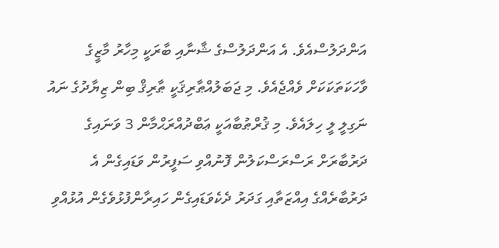އަންދަލުސްއެވެ. އެ އަންދަލުސްގެ ޝާނާއި ބާރަކީ މިހާރު މާޒީގެ ވާހަކަތަކަކަށް ވެއްޖެއެވެ. މި ޖަބަލުއްޠާރިޤަކީ ޠާރިޤް ބިން ޒިޔާދުގެ ނައު ނަގިލީ ލީ ހިލައެވެ. މި ޤުރްޠުބާއަކީ ޢަބްދުއްރަޙްމާން 3 ވަނައިގެ ދަރުބާރަށް ރަސްރަސްކަލުން ފޮނުއްވި ސަފީރުން ވަޑައިގެން އެ ދަރުބާރެއްގެ އިއްޒަތާއި ގަދަރު ދެކެވަޑައިގެން ހައިރާންފުޅުވެގެން އުޅުއްވި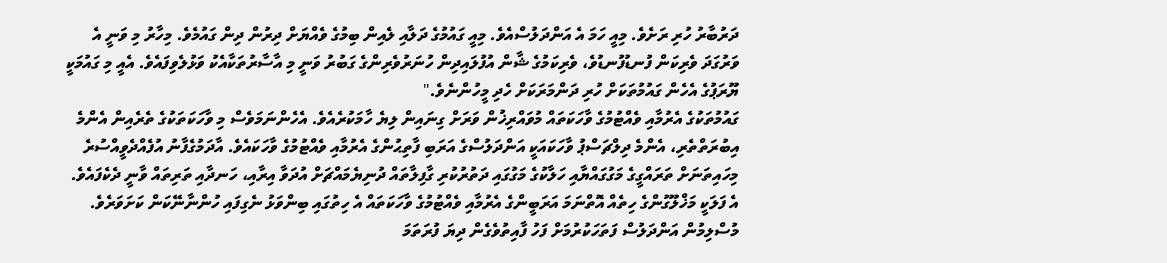ދަރުބާރު ހުރި ރަށެވެ. މިއީ ހަމަ އެ އަންދަލުސްއެވެ. މިއީ ގައުމުގެ ދަލާއި ލެއިން ބިމުގެ ވެއްޔަށް ދިރުން ދިން ގައުމެވެ. މިހާރު މި ވަނީ އެ ވަރުގަދަ ވެރިކަން ފުނޑުފުނޑުވެ، ވެރިކަމުގެ ޝާން އުފުލައިދިން ހުނަރުވެރިންގެ ގަބުރު ވަނީ މި އާސާރުތަކާއެކު ވަޅުލެވިފައެވެ. އެއީ މި ގައުމަކީ ޔޫރަޕުގެ އެހެން ގައުމުތަކަށް ހުރި ދަންމަރަކަށް ހެދި މީހުންނެވެ."
ގައުމުތަކުގެ އެރުމާއި ވެއްޓުމުގެ ވާހަކަތައް މުވައްރިޚުން ވަރަށް ގިނައިން ލިޔެ ހާމަކުރެއެވެ. އެހެންނަމަވެސް މި ވާހަކަތަކުގެ ތެރެއިން އެންމެ އިބުރަތްތެރި، އެންމެ ދިލްޗަސްޕު ވާހަކައަކީ އަންދަލުސްގެ އަރަބި ފާތިޙުންގެ އެރުމާއި ވެއްޓުމުގެ ވާހަކައެވެ. އާދަމުގެފާނު އުފެއްދެވީއްސުރެ މިހައިތަނަށް ތަރައްގީގެ މަގުގައްޔާއި ހަލާކުގެ މަގުގައި ދަތުރުކުރި ގާފިލާތައް ދުނިޔެމައްޗަށް އުދަވާ އިރާއި، ހަނދާއި ތަރިތައް ވާނީ ދެކެފައެވެ. އެ ފަލަކީ މަޚްލޫގުންގެ ހިތެއް އޮތްނަމަ އަރަބީންގެ އެރުމާއި ވެއްޓުމުގެ ވާހަކަތައް އެ ހިތުގައި ބިންވަޅު ނެގިފައި ހުންނާނޭކަން ކަށަވަރެވެ.
މުސްލިމުން އަންދަލުސް ފަތަހަކުރުމަށް ފަހު ފާއިތުވެގެން ދިޔަ ފުރަތަމަ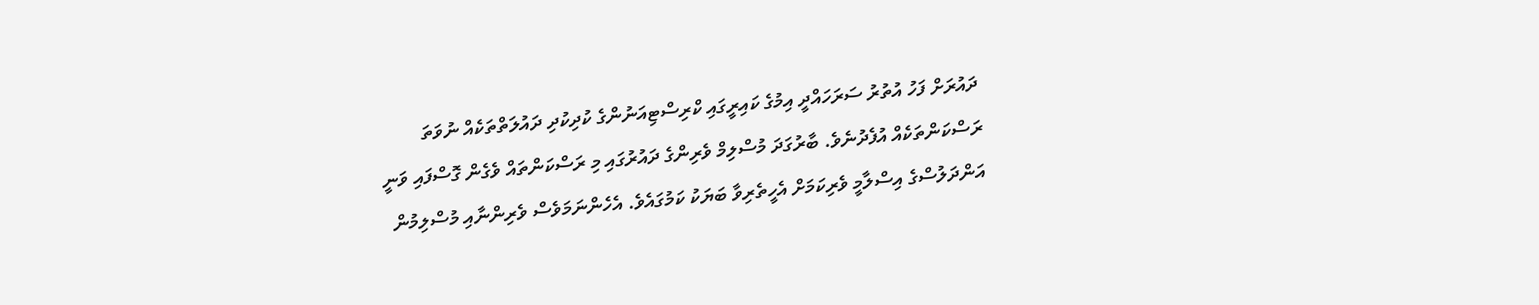ދައުރަށް ފަހު އުތުރު ސަރަހައްދީ އިމުގެ ކައިރީގައި ކްރިސްޓިއަނުންގެ ކުދިކުދި ދައުލަތްތަކެއް ނުވަތަ ރަސްކަންތަކެއް އުފެދުނެވެ. ބާރުގަދަ މުސްލިމް ވެރިންގެ ދައުރުގައި މި ރަސްކަންތައް ވެގެން ގޮސްފައި ވަނީ އަންދަލުސްގެ އިސްލާމީ ވެރިކަމަށް އެހީތެރިވާ ބަޔަކު ކަމުގައެވެ. އެހެންނަމަވެސް ވެރިންނާއި މުސްލިމުން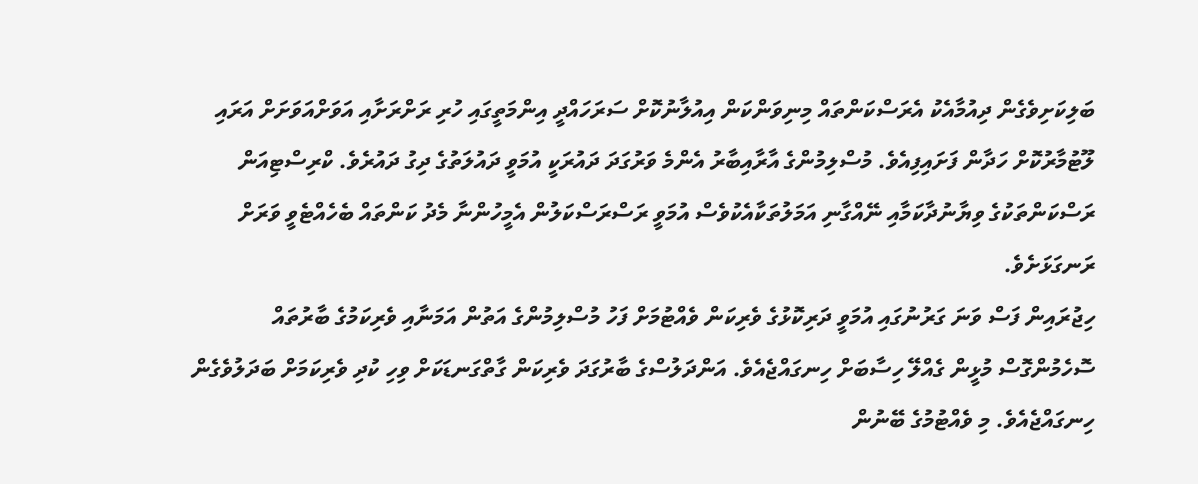ބަލިކަށިވެގެން ދިއުމާއެކު އެރަސްކަންތައް މިނިވަންކަން އިއުލާނުކޮށް ސަރަހައްދީ އިންމަތީގައި ހުރި ރަށްރަށާއި އަވަށްއަވަށަށް އަރައި ލޫޓުމާރުކޮށް ހަދާން ފަށައިފިއެވެ. މުސްލިމުންގެ އާރާއިބާރު އެންމެ ވަރުގަދަ ދައުރަކީ އުމަވީ ދައުލަތުގެ ދިގު ދައުރެވެ. ކްރިސްޓިއަން ރަސްކަންތަކުގެ ވިޔާނުދާކަމާއި ނޭއްގާނި އަމަލުތަކާއެކުވެސް އުމަވީ ރަސްރަސްކަލުން އެމީހުންނާ މެދު ކަންތައް ބެހެއްޓެވީ ވަރަށް ރަނގަޅަށެވެ.
ހިޖުރައިން ފަސް ވަނަ ގަރުނުގައި އުމަވީ ދަރިކޮޅުގެ ވެރިކަން ވެއްޓުމަށް ފަހު މުސްލިމުންގެ އަތުން އަމަނާއި ވެރިކަމުގެ ބާރުތައް ސޮހެމުންގޮސް މުޅީން ގެއްލޭ ހިސާބަށް ހިނގައްޖެއެވެ. އަންދަލުސްގެ ބާރުގަދަ ވެރިކަން ގާތްގަނޑަކަށް ވިހި ކުދި ވެރިކަމަށް ބަދަލުވެގެން ހިނގައްޖެއެވެ. މި ވެއްޓުމުގެ ބޭނުން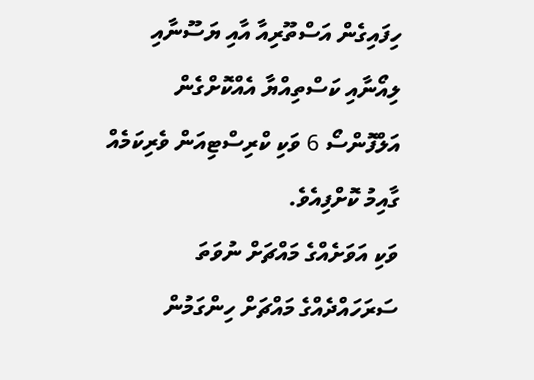ހިފައިގެން އަސްތޫރިއާ އާއި ޔަސޫނާއި ލިއޯނާއި ކަސްތިއްޔާ އެއްކޮށްގެން އަލްފޮންސޯ 6 ވަކި ކްރިސްޓިއަން ވެރިކަމެއް ގާއިމު ކޮށްފިއެވެ.
ވަކި އަވަށެއްގެ މައްޗަށް ނުވަތަ ސަރަހައްދެއްގެ މައްޗަށް ހިންގަމުން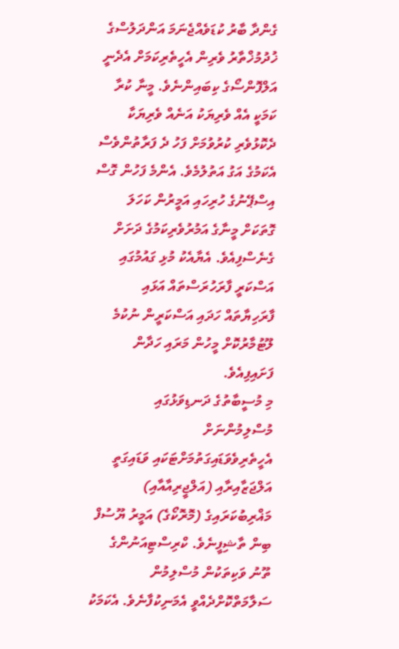ގެންދާ ބާރު ކުޑަވެއްޖެނަމަ އަންދަލުސްގެ ޚުދުމުޚްތާރު ވެރިން އެހީތެރިކަމަށް އެދެނީ އަލްފޮންސޯގެ ކިބައިންނެވެ. މީނާ ކުރާ ކަމަކީ އެއް ވެރިޔަކު އަނެއް ވެރިޔަކާ ދެކޮޅުވެރި ކުރުވުމަށް ފަހު ދެ ފަރާތުންވެސް އެކަމުގެ އަގު އަތުލުމެވެ. އެންމެ ފަހުން ގޮސް އިސްޕޭނުގެ ހުރިހައި އަމީރުން ކަހަލަ ގޮތަކަށް މީނާގެ އަމުރުވެރިކަމުގެ ދަށަށް ގެނެސްފިއެވެ. އެޔާއެކު މުޅި ގައުމުގައި އަސްކަރީ ފާރަހުރަސްތައް އަޅައި ފާރަހިޔާތައް ހަދައި އަސްކަރީން ނުކުމެ ލޫޓުމާރުކޮށް މީހުން މަރައި ހަދާން ފަށައިފިއެވެ.
މި މުސީބާތުގެ ދަނޑިވަޅުގައި މުސްލިމުންނަށް އެހީތެރިވެވަޑައިގަތުމަށްޓަކައި ވަޑައިގަތީ އަލްޖަޒާއިރާއި (އަލްޖީރިއާއާއި) މަޣްރިބުކަރައިގެ (މޮރޮކޯގެ) އަމީރު ޔޫސުފް ބިން ތާޝިފީނެވެ. ކްރިސްޓިއަނުންގެ ތޫނު ވަކިތަކުން މުސްލިމުން ސަލާމަތްކޮށްދެއްވީ އެމަނިކުފާނެވެ. އެކަމަކު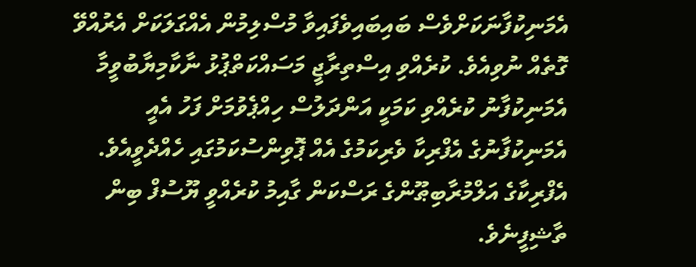އެމަނިކުފާނަކަށްވެސް ބައިބައިވެފައިވާ މުސްލިމުން އެއްގަލަކަށް އެރުއްވޭ ގޮތެއް ނުވިއެވެ. ކުރެއްވި އިސްތިރާޖީ މަސައްކަތްޕުޅު ނާކާމިޔާބުވީމާ އެމަނިކުފާނު ކުރެއްވި ކަމަކީ އަންދަލުސް ހިއްޕެވުމަށް ފަހު އެއީ އެމަނިކުފާނުގެ އެފްރިކާ ވެރިކަމުގެ އެއް ޕޮވިންސުކަމުގައި ހެއްދެވީއެވެ.
އެފްރިކާގެ އަލްމުރާބިޠޫންގެ ރަސްކަން ގާއިމު ކުރެއްވީ ޔޫސުފް ބިން ތާޝިފީނެވެ.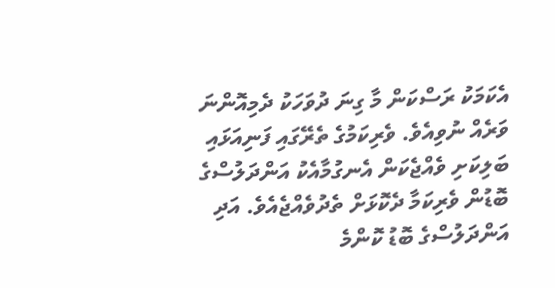އެކަމަކު ރަސްކަން މާ ގިނަ ދުވަހަކު ދެމިއޮންނަ ވަރެއް ނުވިއެވެ. ވެރިކަމުގެ ތެރޭގައި ފަނިއަޅައި ބަލިކަށި ވެއްޖެކަން އެނގުމާއެކު އަންދަލުސްގެ ބޮޑުން ވެރިކަމާ ދެކޮޅަށް ތެދުވެއްޖެއެވެ. އަދި އަންދަލުސްގެ ބޮޑު ކޮންމެ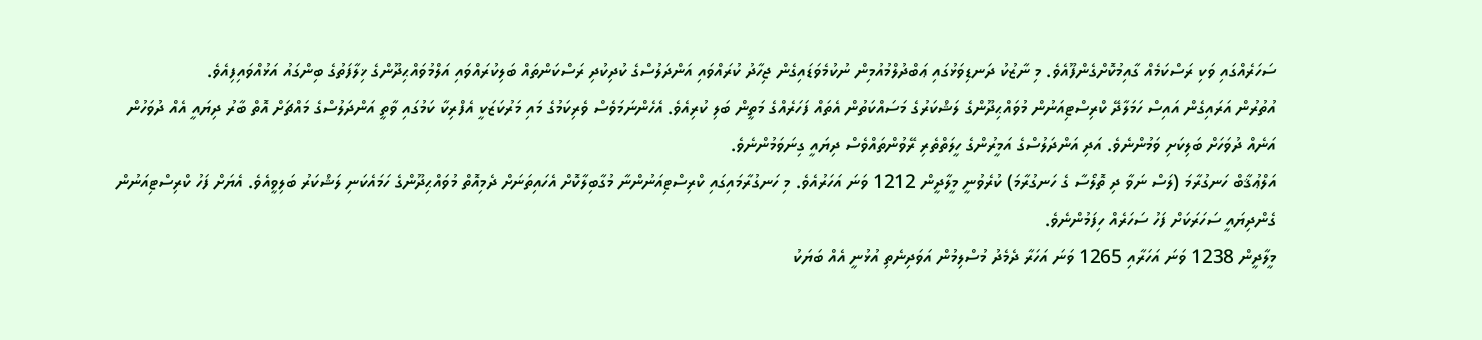ސަހަރެއްގައި ވަކި ރަސްކަމެއް ގާއިމުކޮށްގެންފޫއެވެ. މި ނާޒުކު ދަނޑިވަޅުގައި ޢަބްދުލްމުއުމިން ނުކުމެވަޑައިގެން ޖިހާދު ކުރައްވައި އަންދަލުސްގެ ކުދިކުދި ރަސްކަންތައް ބަލިކުރައްވައި އަލްމުވައްޙިދޫންގެ ޚިލާފަތުގެ ބިންގައު އަޅުއްވައިފިއެވެ.
އުތުރުން އަރައިގެން އައިސް ހަމަލާދޭ ކްރިސްޓިއަނުން މުވައްޙިދޫންގެ ލަޝްކަރުގެ މަސައްކަތުން އެތައް ފަހަރެއްގެ މަތީން ބަލި ކުރިއެވެ. އެހެންނަމަވެސް ވެރިކަމުގެ މައި މަރުކަޒަކީ އެފްރިކާ ކަމުގައި ވާތީ އަންދަލުސްގެ މައްޗަށް އޮތް ބާރު ދިޔައީ އެއް ދުވަހުން އަނެއް ދުވަހަށް ބަލިކަށި ވަމުންނެވެ. އަދި އަންދަލުސްގެ އަމީރުންގެ ހީލަތްތެރި ރޭވުންތައްވެސް ދިޔައީ ގިނަވަމުންނެވެ.
އަލްޢުޤާބް ހަނގުރާމަ (ލަސް ނަވާ ދި ތޮލޯސާ ގެ ހަނގުރާމަ) ކުރެވުނީ މީލާދީން 1212 ވަނަ އަހަރުއެވެ. މި ހަނގުރާމައިގައި ކްރިސްޓިއަނުންނާ މުގާބިލާކޮށް އެހައިތަނަށް ދެމިއޮތް މުވައްޙިދޫންގެ ހަމައެކަނި ލަޝްކަރު ބަލިވީއެވެ. އެޔަށް ފަހު ކްރިސްޓިއަނުން ގެންދިޔައީ ސަހަރަކަށް ފަހު ސަހަރެއް ހިފަމުންނެވެ.
މީލާދީން 1238 ވަނަ އަހަރާއި 1265 ވަނަ އަހަރާ ދެމެދު މުސްލިމުން އަވަދިނެތި އުޅުނީ އެއް ބަޔަކު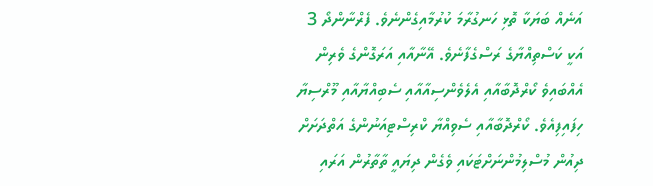އަނެއް ބަޔަކާ ތޮޅި ހަނގުރާމަ ކުރުމާއިގެންނެވެ. ފެރްނާންދޯ 3 އަކީ ކަސްތިއްޔާގެ ރަސްގެފާނެވެ. އޭނާއާއި އަރަގޮންގެ ވެރިން އެއްބައިވެ ކޯރްދޮބާއާއި އެލެވެންސިއާއާއި ސެބިއްޔާއާއި މޫރްސިޔާ ހިފައިފިއެވެ. ކޯރްދޮބާއާއި ސެވިއްޔާ ކްރިސްޓިއަނުންގެ އަތްދަށަށް ދިއުން މުސްލިމުންނަށްޓަކައި ވެގެން ދިޔައީ ތާތާރުން އަރައި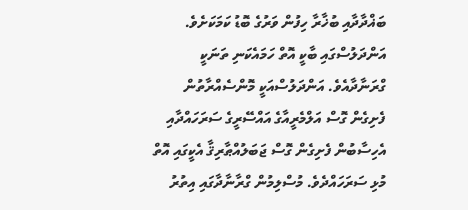ބަޣްދާދާއި ބުޚާރާ ހިފުން ވަރުގެ ބޮޑު ކަމަކަށެވެ.
އަންދަލުސްގައި ބާކީ އޮތް ހަމައެކަނި ތަނަކީ ގްރަނާދާއެވެ. އަންދަލުސްއަކީ މޮންސެއްރާތުން ފެށިގެން ގޮސް އަލްމެރީއާގެ އައްސޭރީގެ ސަރަހައްދާއި އެހިސާބުން ފެށިގެން ގޮސް ޖަބަލުއްޠާރިޤާ އެކީގައި އޮތް މުޅި ސަރަހައްދެވެ. މުސްލިމުން ގްރާނާދާގައި އިތުރު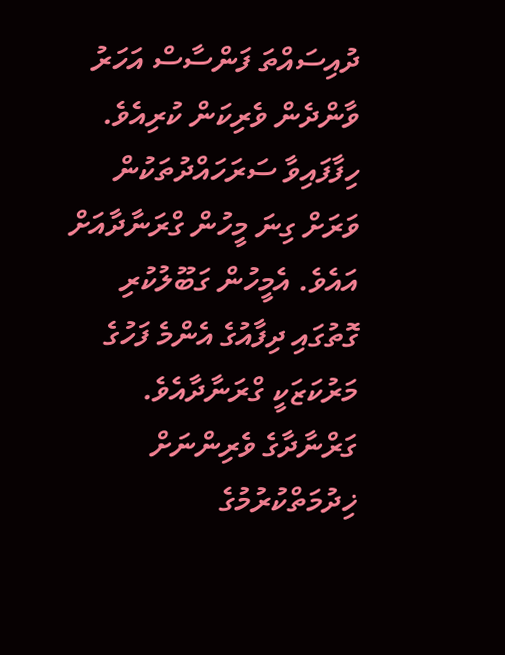ދުއިސައްތަ ފަންސާސް އަހަރު ވާންދެން ވެރިކަން ކުރިއެވެ. ހިފާފައިވާ ސަރަހައްދުތަކުން ވަރަށް ގިނަ މީހުން ގްރަނާދާއަށް އައެވެ. އެމީހުން ގަބޫލުކުރި ގޮތުގައި ދިފާއުގެ އެންމެ ފަހުގެ މަރުކަޒަކީ ގްރަނާދާއެވެ. ގަރްނާދާގެ ވެރިންނަށް ޚިދުމަތްކުރުމުގެ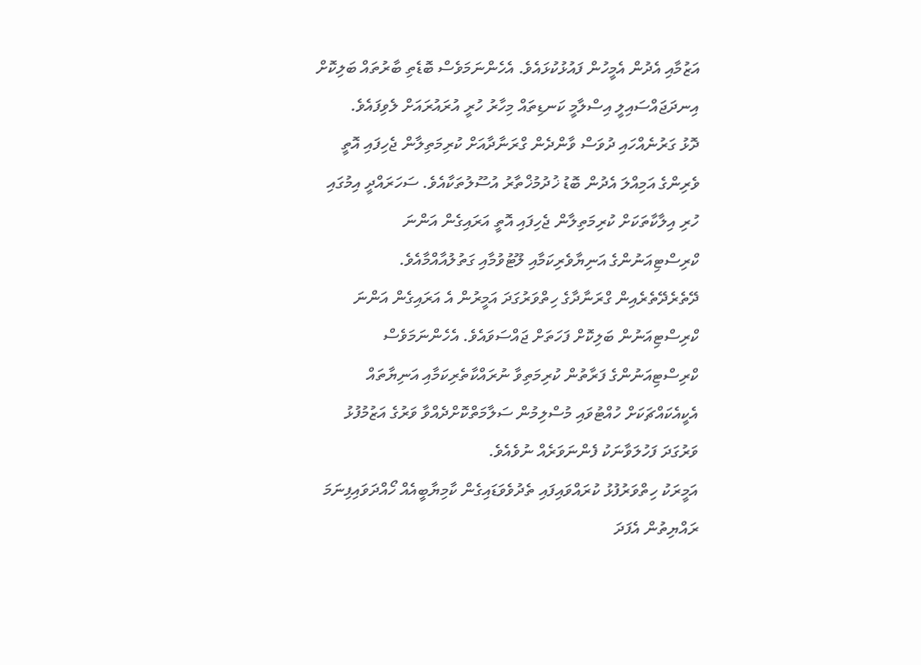އަޒުމާއި އެދުން އެމީހުން ފައުޅުކުޅައެވެ. އެހެންނަމަވެސް ބޮޑެތި ބާރުތައް ބަލިކޮށް އިނދަޖައްސައިލީ އިސްލާމީ ކަނޑިތައް މިހާރު ހުރީ އުރައުރައަށް ލެވިފައެވެ.
ދޮޅު ގަރުނެއްހައި ދުވަސް ވާންދެން ގްރަނާދާއަށް ކުރިމަތިލާން ޖެހިފައި އޮތީ ވެރިންގެ އަމިއްލަ އެދުން ބޮޑު ޚުދުމުޚްތާރު އުސޫލުތަކާއެވެ. ސަހަރައްދީ އިމުގައި ހުރި އިލާކާތަކަށް ކުރިމަތިލާން ޖެހިފައި އޮތީ އަރައިގެން އަންނަ ކްރިސްޓިއަނުންގެ އަނިޔާވެރިކަމާއި ލޫޓުވުމާއި ގަތުލުއާއްމާއެވެ. ދޭތެރެދޭތެރެއިން ގްރަނާދާގެ ހިތްވަރުގަދަ އަމީރުން އެ އަރައިގެން އަންނަ ކްރިސްޓިއަނުން ބަލިކޮށް ފަހަތަށް ޖައްސަވައެވެ. އެހެންނަމަވެސް ކްރިސްޓިއަނުންގެ ފަރާތުން ކުރިމަތިވާ ނުރައްކާތެރިކަމާއި އަނިޔާތައް އެކީއެކައްޗަކަށް ހުއްޓުވައި މުސްލިމުން ސަލާމަތްކޮށްދެއްވާ ވަރުގެ އަޒުމުފުޅު ވަރުގަދަ ފަހުލަވާނަކު ފެންނަވަރެއް ނުވެއެވެ.
އަމީރަކު ހިތްވަރުފުޅު ކުރައްވައިފައި ތެދުވެވަޑައިގެން ކާމިޔާބީއެއް ހޯއްދަވައިފިނަމަ ރައްޔިތުން އެފަދަ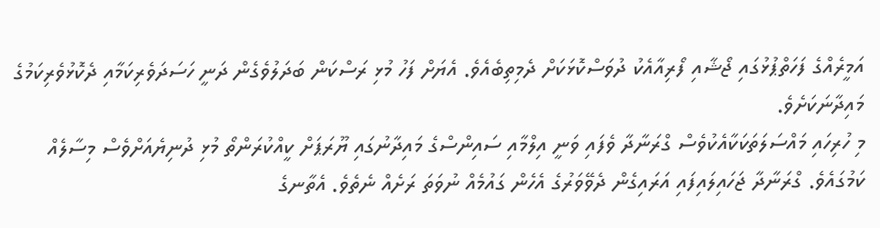އަމީރެއްގެ ފަހަތްޕުޅުގައި ޖޯޝާއި ފޯރިއާއެކު ދުވަސްކޮޅަކަށް ދެމިތިބެއެވެ. އެޔަށް ފަހު މުޅި ރަސްކަން ބަދަލުވެގެން ދަނީ ހަސަދަވެރިކަމާއި ދެކޮޅުވެރިކަމުގެ މައިދާނަކަށެވެ.
މި ހުރިހައި މައްސަލަތަކަކާއެކުވެސް ގްރަނާދާ ވެފައި ވަނީ އިލްމާއި ސައިންސްގެ މައިދާނުގައި ޔޫރަޕަށް ކީއްކުރަންތޯ މުޅި ދުނިޔެއަށްވެސް މިސާލެއް ކަމުގައެވެ. ގްރަނާދާ ޖަހައިލައިފައި އަރައިގެން ދެވޭވަރުގެ އެހެން ގައުމެއް ނުވަތަ ރަށެއް ނެތެވެ. އެތާނގެ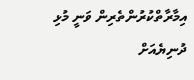އިމާރާތްކުރުންތެރިން ވަނީ މުޅި ދުނިޔެއަށް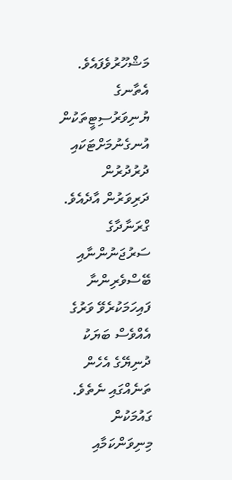މަޝްހޫރުވެފައެވެ. އެތާނގެ ޔުނިވަރުސިޓީތަކުން އުނގެނުމަށްޓަކައި ދުރުދުރުން ދަރިވަރުން އާދެއެވެ. ގްރަނާދާގެ ސަރުޖަނުންނާއި ބޭސްވެރިންނާ ފައިހަމަކުރެވޭ ވަރުގެ އެއްވެސް ބަޔަކު ދުނިޔޭގެ އެހެން ތަނެއްގައި ނެތެވެ.
ގައުމަކުން މިނިވަންކަމާއި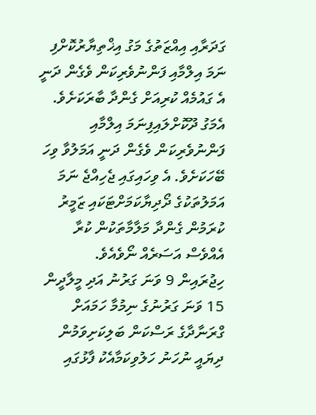ގަދަރާއި އިއްޒަތުގެ މަގު އިޚްތިޔާރުކޮށްފި ނަމަ އިލްމާއި ފަންނުވެރިކަން ވެގެން ދަނީ އެ ގައުމެއް ކުރިއަށް ގެންދާ ބާރަކަށެވެ. އެމަގު ދޫކޮށްލައިފިނަމަ އިލްމާއި ފަންނުވެރިކަން ވެގެން ދަނީ އަމަލުވާ ވިހަ ބޭހަކަށެވެ. އެ ވިހައިގައި ޖެހިއްޖެ ނަމަ އަމަލުތަކުގެ ދޯދިޔާކަމަށްޓަކައި ޒަމީރު ކުރަމުން ގެންދާ މަލާމާތަކުން ކުރާ އެއްވެސް އަސަރެއް ނޯވެއެވެ.
ހިޖުރައިން 9 ވަނަ ގަރުނު އަދި މީލާދީން 15 ވަނަ ގަރުނުގެ ނިމުމާ ހަމައަށް ގްރަނާދާގެ ރަސްކަން ބަލިކަށިވަމުން ދިޔައީ ނުހަނު ހަލުވިކަމާއެކު ފާޅުގައި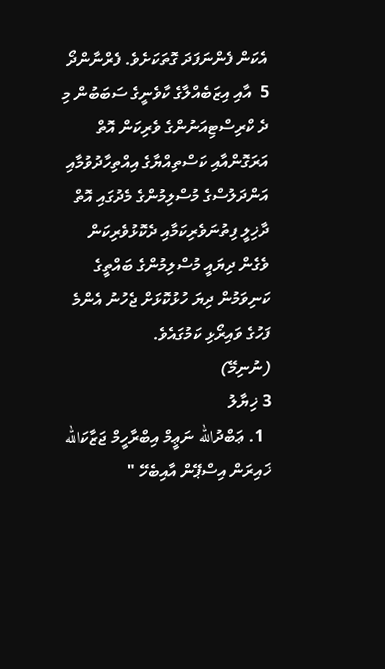އެކަން ފެންނަފަދަ ގޮތަކަށެވެ. ފެރްނާންދޯ 5  އާއި އިޒަބެއްލާގެ ކާވެނީގެ ސަބަބުން މި ދެ ކްރިސްޓިއަނުންގެ ވެރިކަން އޮތް އަރަގޮންއާއި ކަސްތިއްޔާގެ އިއްތިހާދުވުމާއި އަންދަލުސްގެ މުސްލިމުންގެ މެދުގައި އޮތް ދާޚިލީ ފިތުނަވެރިކަމާއި ދެކޮޅުވެރިކަން ވެގެން ދިޔައީ މުސްލިމުންގެ ބައްތީގެ ކަނިވަމުން ދިޔަ ހުޅުކޮޅަށް ޖެހުނު އެންމެ ފަހުގެ ވައިރޯޅި ކަމުގައެވެ.
(ނުނިމޭ)
3 ޚިޔާލު
  1. ޢަބްދުالله ނަޢީމް އިބްރާހީމް ޖަޒާކަالله ޚައިރަން އިސްޕޭން އާއިބެހޭ "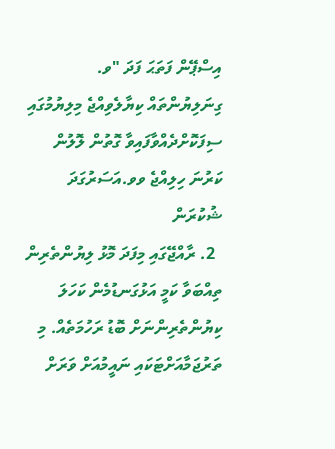އިސްޕޭން ފަތަޙަ ފަދަ "ވ. ގިނަލިޔުންތައް ކިޔާލެވިއްޖެ މިލިޔުމުގައި ސިފަކޮށްދެއްވާފައިވާ ގޮތުން ލޮލުން ކަރުނަ ހިލިއްޖެ ވވ.އަސަރުގަދަ ޝުކުރަން
  2. ރާއްޖޭގައި މިފަދަ މޮޅު ލިޔުންތެރިން ތިއްބަވާ ކަމީ އަޅުގަނޑުމެން ކަހަލަ ކިޔުންތެރިންނަށް ބޮޑު ރަހުމަތެއް. މި ތަރުޖަމާއަށްޓަކައި ނައީމުއަށް ވަރަށް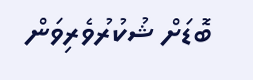ބޮޑަށް ޝުކުރުވެރިވަން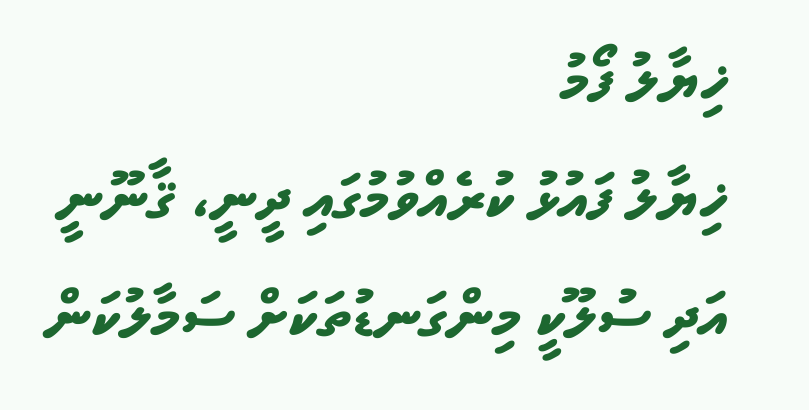ޚިޔާލު ފޯމު
ޚިޔާލު ފައުޅު ކުރެއްވުމުގައި ދީނީ، ޤާނޫނީ އަދި ސުލޫކީ މިންގަނޑުތަކަށް ސަމާލުކަން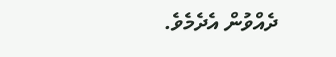ދެއްވުން އެދެމެވެ.